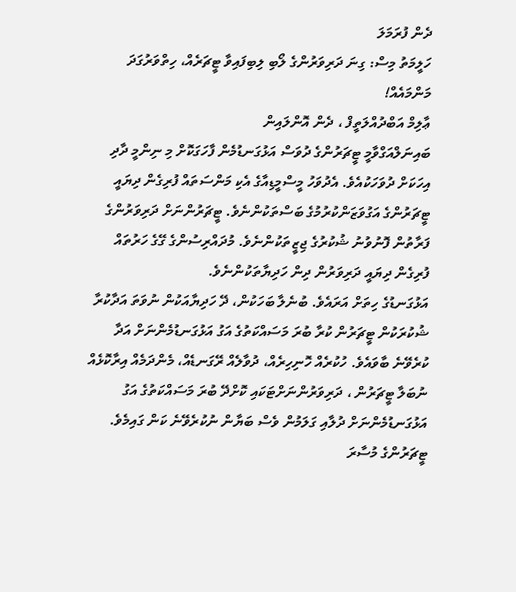ދެން ފުރަމަލަ
ހަލީމަތު މިސް: ގިނަ ދަރިވަރުންގެ ލޯބި ލިބިފައިވާ ޓީޗަރެއް، ހިތްވަރުގަދަ މަންމައެއް!
ޢާލިމް އަބްދުއްލަތީފް ، ދެން އޮންލައިން
ބައިނަލްއަގްވާމީ ޓީޗަރުންގެ ދުވަސް އަޅުގަނޑުމެން ފާހަގަކޮށް މި ނިންމީ ދާދި އިހަކަށް ދުވަހަކުއެވެ. އެދުވަހު މީސްމީޑިއާގެ އެކި މަންސަތައް ފުރިގެން ދިޔައީ ޓީޗަރުންގެ އަގުވަޒަންކުރުމުގެ ބަސްތަކުންނެވެ. ޓީޗަރުންނަށް ދަރިވަރުންގެ ފަރާތުން ފޮނުވުނު ޝުކުރުގެ ޖިޒީތަކުންނެވެ. މުދައްރިސުންގެ ގޭގެ ހަރުތައް ފުރިގެން ދިޔައީ ދަރިވަރުން ދިން ހަދިޔާތަކުންނެވެ.
އަޅުގަނޑުގެ ހިތަށް އަރައެވެ. ބުނެލާ ބަހަކުން، ދޭ ހަދިޔާއަކުން ނުވަތަ އަދާކުރާ ޝުކުރަކުން ޓީޗަރުން ކުރާ ބުރަ މަސައްކަތުގެ އަގު އަޅުގަނޑުމެންނަށް އަދާ ކުރެވޭނެ ބާވައެވެ. ހުކުރެއް ހޮނިހިރެއް، ދުވާލެއް ރޭގަނޑެއް، މެންދަމެއް އިރާކޮޅެއް ނުބަލާ ޓީޗަރުން ، ދަރިވަރުންނަށްޓަކައި ކޮށްދޭ ބުރަ މަސައްކަތުގެ އަގު އަޅުގަނޑުމެންނަށް ދުލާއި ގަލަމުން ވެސް ބަޔާން ނުކުރެވޭނެ ކަން ގައިމެވެ. ޓީޗަރުންގެ މުސާރަ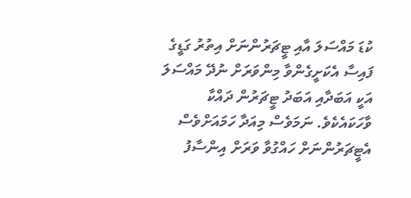ކުޑަ މައްސަލަ އާއި ޓީޗަރުންނަށް އިތުރު ގަޑީގެ ފައިސާ އެކަށީގެންވާ މިންވަރަށް ނުދޭ މައްސަލަ އަކީ އަބަދާއި އަބަދު ޓީޗަރުން ދައްކާ ވާހަކައެކެވެ. ނަމަވެސް މިއަދާ ހަމައަށްވެސް އެޓީޗަރުންނަށް ހައްގުވާ ވަރަށް އިންސާފު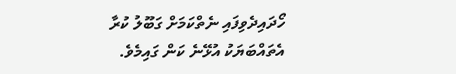ހޯދައިދެވިފައި ނެތްކަމަށް ގަބޫލު ކުރާ އެތައްބަޔަކު އުޅޭނެ ކަން ގައިމެވެ.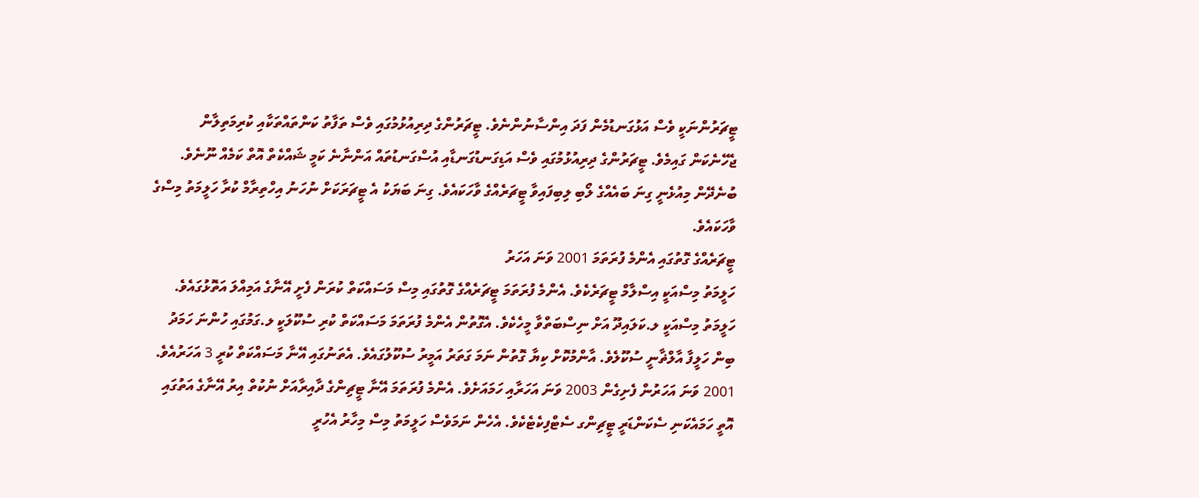ޓީޗަރުންނަކީ ވެސް އަޅުގަނޑުމެން ފަދަ އިންސާނުންނެވެ. ޓީޗަރުންގެ ދިރިއުޅުމުގައި ވެސް ތަފާތު ކަންތައްތަކާއި ކުރިމަތިލާން ޖެހޭނެކަން ގައިމެވެ. ޓީޗަރުންގެ ދިރިއުޅުމުގައި ވެސް އަޑިގަނޑުގަނޑާއި އުސްގަނޑުތައް އަންނާނެ ކަމީ ޝައްކެތް އޮތް ކަމެއް ނޫނެވެ. ބުނެދޭން މިއުޅެނީ ގިނަ ބައެއްގެ ލޯބި ލިބިފައިވާ ޓީޗަރެއްގެ ވާހަކައެވެ. ގިނަ ބަޔަކު އެ ޓީޗަރަކަށް ނުހަނު އިހްތިރާމް ކުރާ ހަލީމަތު މިސްގެ ވާހަކައެވެ.
ޓީޗަރެއްގެ ގޮތުގައި އެންމެ ފުރަތަމަ 2001 ވަނަ އަހަރު
ހަލީމަތު މިސްއަކީ އިސްލާމް ޓީޗަރެކެވެ. އެންމެ ފުރަތަމަ ޓީޗަރެއްގެ ގޮތުގައި މިސް މަސައްކަތް ކުރަން ފެށީ އޭނާގެ އަމިއްލަ އަތޮޅުގައެވެ. ހަލީމަތު މިސްއަކީ ލ.ކަލައިދޫ އަށް ނިސްބަތްވާ މީހެކެވެ. އެގޮތުން އެންމެ ފުރަތަމަ މަސައްކަތް ކުރި ސުކޫލަކީ ލ.ގަމުގައި ހުންނަ ހަމަދު ބިން ހަލީފާ އާލްޡާނީ ސުކޫލެވެ. އާންމުކޮށް ކިޔާ ގޮތުން ނަމަ ގަތަރު އަމީރު ސުކޫލުގައެވެ. އެތަނުގައި އޭނާ މަސައްކަތް ކުރީ 3 އަހަރުއެވެ. 2001 ވަނަ އަހަރުން ފެށިގެން 2003 ވަނަ އަހަރާއި ހަމައަށެވެ. އެންމެ ފުރަތަމަ އޭނާ ޓީޗިންގެ ދާއިރާއަށް ނުކުތް އިރު އޭނާގެ އަތުގައި އޮތީ ހަމައެކަނި ސެކަންޑަރީ ޓީޗިންގ ސެޓްފިކެޓެކެވެ. އެހެން ނަމަވެސް ހަލީމަތު މިސް މިހާރު އެހުރީ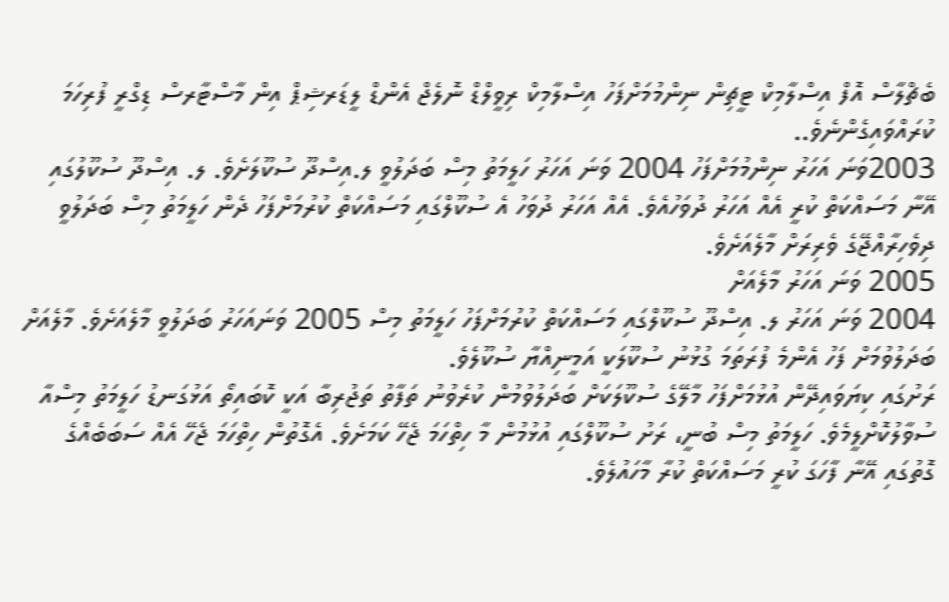ބެޗްލާސް އޮފް އިސްލާމިކް ޓީޗިން ނިންމުމަށްފަހު އިސްލާމިކް ރިވީލްޑް ނޮލެޖް އެންޑް ލީޑަރޝިޕް އިން މާސްޓާރސް ޑިގްރީ ފުރިހަމަ ކުރައްވައިގެންނެވެ..
2003ވަނަ އަހަރު ނިންމުމަށްފަހު 2004 ވަނަ އަހަރު ހަލީމަތު މިސް ބަދަލުވީ ލ.އިސްދޫ ސުކޫލަށެވެ. ލ. އިސްދޫ ސުކޫލުގައި އޭނާ މަސައްކަތް ކުރީ އެއް އަހަރު ދުވަހުއެވެ. އެއް އަހަރު ދުވަހު އެ ސުކޫލްގައި މަސައްކަތް ކުރުމަށްފަހު ދެން ހަލީމަތު މިސް ބަދަލުވީ ދިވެހިރާއްޖޭގެ ވެރިރަށް މާލެއަށެވެ.
2005 ވަނަ އަހަރު މާލެއަށް
2004 ވަނަ އަހަރު ލ. އިސްދޫ ސުކޫލްގައި މަސައްކަތް ކުރުމަށްފަހު ހަލީމަތު މިސް 2005 ވަނައަހަރު ބަދަލުވީ މާލެއަށެވެ. މާލެއަށް ބަދަލުވުމަށް ފަހު އެންމެ ފުރަތަމަ ގުޅުނު ސުކޫލަކީ އަމީނިއްޔާ ސުކޫލެވެ.
ރަށުގައި ކިޔަވައިދޭން އުޅުމަށްފަހު މާލޭގެ ސުކޫލަކަށް ބަދަލުވުމުން ކުރެވުނު ތަފާތު ތަޖުރިބާ އަކީ ކޮބައިތޯ އަޅުގަނޑު ހަލީމަތު މިސްއާ ސުވާލުކޮށްލީމެވެ. ހަލީމަތު މިސް ބުނީ، ރަށު ސުކޫލްގައި އުޅުމުން މާ ހިތްހަމަ ޖެހޭ ކަމަށެވެ. އެގޮތުން ހިތްހަމަ ޖެހޭ އެއް ސަބަބެއްގެ ގޮތުގައި އޭނާ ފާހަގަ ކުރީ މަސައްކަތް ކުރާ މާހައުލެވެ.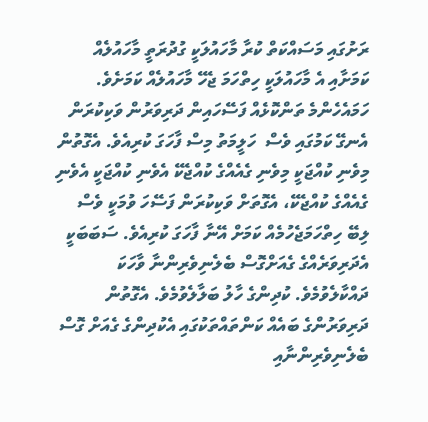ރަށުގައި މަސައްކަތް ކުރާ މާހައުލަކީ ގުދުރަތީ މާހައުލެއް ކަމަށާއި އެ މާހައުލަކީ ހިތްހަމަ ޖެހޭ މާހައުލެއް ކަމަށެވެ. ހަމައެހެންމެ ތަންކޮޅެއް ފަސޭހައިން ދަރިވަރުން ވަކިކުރަން އެނގޭ ކަމުގައި ވެސް  ހަލީމަތު މިސް ފާހަގަ ކުރިއެވެ. އެގޮތުން މިވެނި ކުއްޖަކީ މިވެނި ގެއެއްގެ ކުއްޖެކޭ އެވެނި ކުއްޖަކީ އެވެނި ގެއެއްގެ ކުއްޖެކޭ، އެގޮތަށް ވަކިކުރަން ފަސޭހަ ވުމަކީ ވެސް ލިބޭ ހިތްހަމަޖެހުމެއް ކަމަށް އޭނާ ފާހަގަ ކުރިއެވެ. ސަބަބަކީ އެދަރިވަރެއްގެ ގެއަށްގޮސް ބެލެނިވެރިންނާ ވާހަކަ ދައްކާލެވުމެވެ. ކުދިންގެ ހާލު ބަލާލެވުމެވެ. އެގޮތުން ދަރިވަރުންގެ ބައެއް ކަންތައްތަކުގައި އެކުދިންގެ ގެއަށް ގޮސް ބެލެނިވެރިންނާއި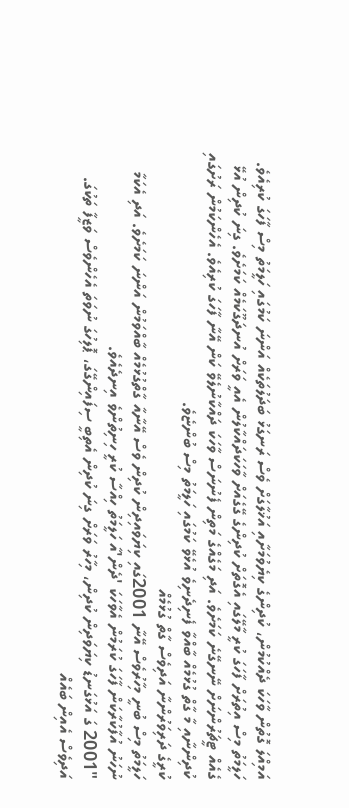އަމިއްލަ ގޮތުން ވާހަކަ ދެއްކުމުން، ކުދިންގެ ކިޔެވުމަށާއި އަޚުލާގަށް ވެސް ރަނގަޅު ބަދަލުތަކެއް އަންނަ ކަމުގައި ހަލީމަތު މިސް ފާހަގަ ކުރިއެވެ.
ހަލީމަތު މިސް އިތުރަށް ފާހަގަ ކުރީ މާލޭގައި އެގޮތަށް ކުދިންގެ ގޭގެއަށް ވާހަކަދައްކާލުން އެއީ ވަރަށް އުނދަގޫކަމެއް ކަމަށެވެ. ގިނަ ކުދިން އުޅޭ ގެއެއް ޓީޗަރުންނަށް ނޭނގޭނެ ކަމަށެވެ. އަދި މަގެއްގެ މަތިން ފެނުނަސް ވާހަކަ ދައްކާނުލެވޭ ކަން އޭނާ ފާހަގަ ކުރިއެވެ. އެހެންކަމުން ރަށުގައި ކުދިންނާއި މާ ގާތް ގުޅުމެއް ބާއްވާ ފެނިދެނިވެ އުޅެވޭ ކަމުގައި ހަލީމަތު މިސް ބުންޏެވެ.
ކުރީގެ ދަރިވަރުންނާ އަދިވެސް ގާތް ގުޅުމެއް
ހަލީމަތު މިސް ބުނީ މިހާރުވެސް އޭނާ 2001ގައި ކިޔަވައިދިން ކުދިން ވެސް އޭނާއާ ގާތްގުޅުމެއް ބާއްވަމުން އަންނަ ކަމަށެވެ. އަދި އެކަމާ ނުހަނު އުފާކުރާކަން ފާހަގަ ކުރަމުން އެވާހަކަ 'ދެން'އާ ހަލީމަތު ހިއްސާ ކުރީ ހިނިތުންވެ އިނދެއެވެ.
"2001 ގަ އަޅުގަނޑު ކިޔަވަދިން ކުދިން، މިހާރު ވަރަށް ގިނަ ކުދިން އެތިބީ ސިފައިންގޭގަ، ޕޮލިހުގަ ނުވަތަ އެހެންވެސް ވަޒީފާ ތަކުގަ. އަދިވެސް އެއިން ބައެއް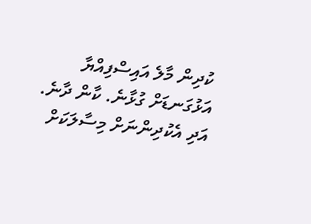ކުދިން މާލެ އައިސްފިއްޔާ އަޅުގަނޑަށް ގުޅާނެ. ކާން ދާނެ. އަދި އެކުދިންނަށް މިސާލަކަށް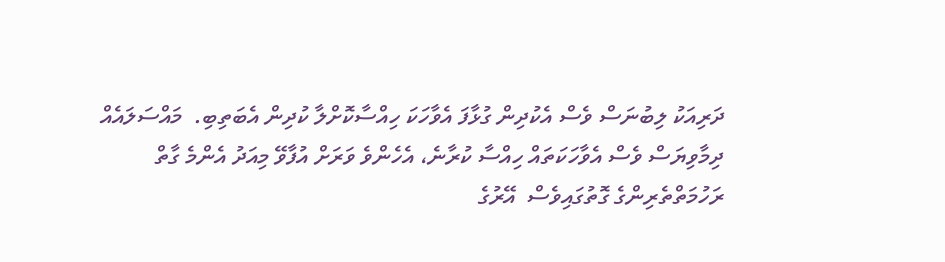ދަރިއަކު ލިބުނަސް ވެސް އެކުދިން ގުޅާފަ އެވާހަކަ ހިއްސާކޮށްލާ ކުދިން އެބަތިބި.  މައްސަލައެއް ދިމާވިޔަސް ވެސް އެވާހަކަތައް ހިއްސާ ކުރާނެ، އެހެންވެ ވަރަށް އުފާވޭ މިއަދު އެންމެ ގާތް ރަހުމަތްތެރިންގެ ގޮތުގައިވެސް  އޭރުގެ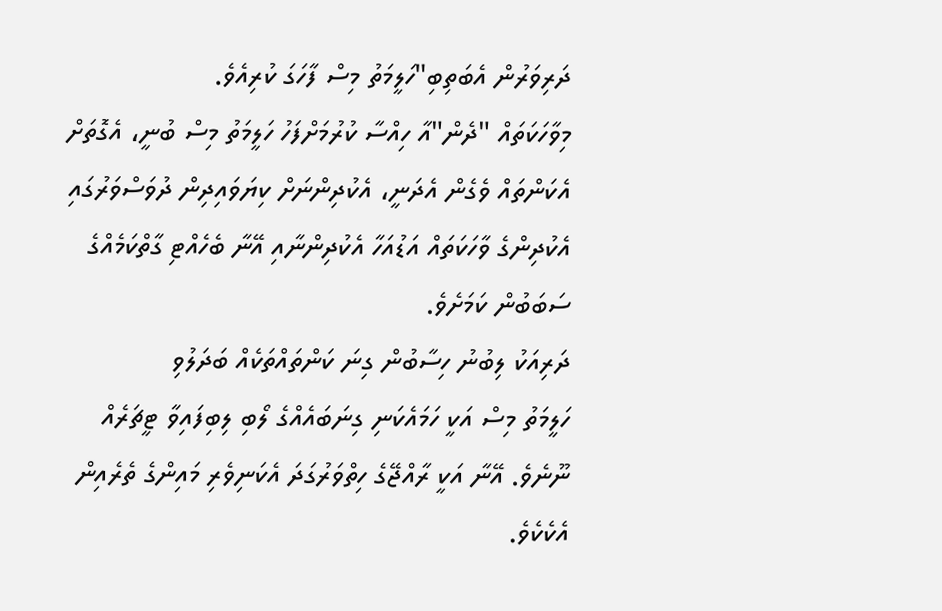ދަރިވަރުން އެބަތިބި"ހަލީމަތު މިސް ފާހަގަ ކުރިއެވެ.
މިވާހަކަތައް "ދެން"އާ ހިއްސާ ކުރުމަށްފަހު ހަލީމަތު މިސް ބުނީ، އެގޮތަށް އެކަންތައް ވެގެން އެދަނީ، އެކުދިންނަށް ކިޔަވައިދިން ދުވަސްވަރުގައި އެކުދިންގެ ވާހަކަތައް އަޑުއަހާ އެކުދިންނާއި އޭނާ ބެހެއްޓި ގާތްކަމެއްގެ ސަބަބުން ކަމަށެވެ.
ދަރިއަކު ލިބުނު ހިސާބުން ގިނަ ކަންތައްތަކެއް ބަދަލުވި
ހަލީމަތު މިސް އަކީ ހަމައެކަނި ގިނަބައެއްގެ ލޯބި ލިބިފައިވާ ޓީޗަރެއް ނޫނެވެ. އޭނާ އަކީ ރާއްޖޭގެ ހިތްވަރުގަދަ އެކަނިވެރި މައިންގެ ތެރެއިން އެކެކެވެ.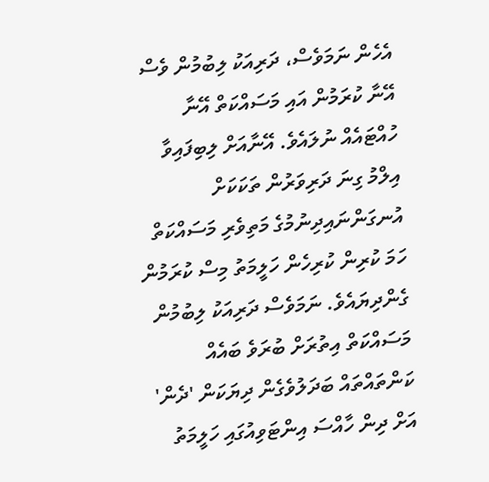އެހެން ނަމަވެސް، ދަރިއަކު ލިބުމުން ވެސް އޭނާ ކުރަމުން އައި މަސައްކަތް އޭނާ ހުއްޓައެއް ނުލައެވެ. އޭނާއަށް ލިބިފައިވާ އިލްމު ގިނަ ދަރިވަރުން ތަކަކަށް އުނގަންނައިދިނުމުގެ މަތިވެރި މަސައްކަތް ހަމަ ކުރިން ކުރިހެން ހަލީމަތު މިސް ކުރަމުން ގެންދިޔައެވެ. ނަމަވެސް ދަރިއަކު ލިބުމުން މަސައްކަތް އިތުރަށް ބުރަވެ ބައެއް ކަންތައްތައް ބަދަލުވެގެން ދިޔަކަން 'ދެން' އަށް ދިން ހާއްސަ އިންޓަވިއުގައި ހަލީމަތު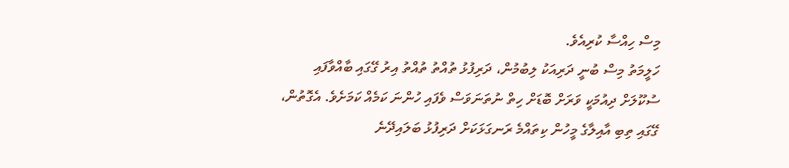މިސް ހިއްސާ ކުރިއެވެ.
ހަލީމަތު މިސް ބުނީ ދަރިއަކު ލިބުމުން، ދަރިފުޅު ތުއްތު ތުއްތު އިރު ގޭގައި ބާއްވާފައި ސުކޫލަށް ދިއުމަކީ ވަރަށް ބޮޑަށް ހިތް ނުތަނަވަސް ވެފައި ހުންނަ ކަމެއް ކަމަށެވެ. އެގޮތުން، ގޭގައި ތިބި އާއިލާގެ މީހުން ކިތައްމެ ރަނގަޅަކަށް ދަރިފުޅު ބަލައިދޭނެ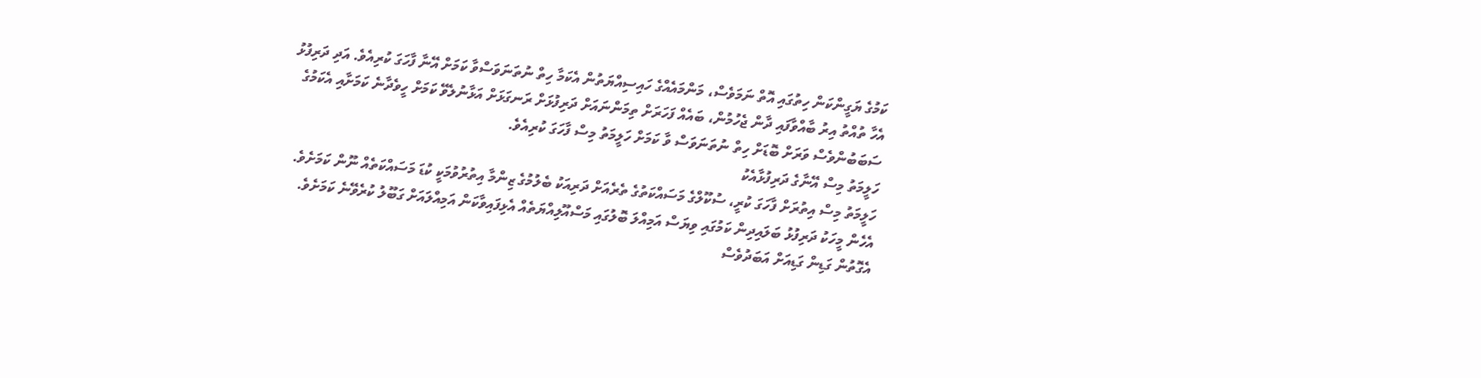ކަމުގެ ޔަގީންކަން ހިތުގައި އޮތް ނަމަވެސް، މަންމައެއްގެ ހައިސިއްޔަތުން އެކަމާ ހިތް ނުތަނަވަސްވާ ކަމަށް އޭނާ ފާހަގަ ކުރިއެވެ. އަދި ދަރިފުޅު އެހާ ތުއްތު އިރު ބާއްވާފައި ދާން ޖެހުމުން، ބައެއް ފަހަރަށް ތިމަންނައަށް ދަރިފުޅަށް ރަނގަޅަށް އަޅާނުލެވޭ ކަމަށް ހީވެދާނެ ކަމަށާއި އެކަމުގެ ސަބަބުންވެސް ވަރަށް ބޮޑަށް ހިތް ނުތަނަވަސް ވާ ކަމަށް ހަލީމަތު މިސް ފާހަގަ ކުރިއެވެ.
ހަލީމަތު މިސް އޭނާގެ ދަރިފުޅާއެކު
ހަލީމަތު މިސް އިތުރަށް ފާހަގަ ކުރީ، ސުކޫލްގެ މަސައްކަތުގެ ތެރެއަށް ދަރިއަކު ބެލުމުގެ ޒިންމާ އިތުރުވުމަކީ ކުޑަ މަސައްކަތެއް ނޫން ކަމަށެވެ. އެހެން މީހަކު ދަރިފުޅު ބަލައިދިން ކަމުގައި ވިޔަސް އަމިއްލަ ބޮލުގައި މަސްއޫލިއްޔަތެއް އެޅިފައިވާކަން އަމިއްލައަށް ގަބޫލު ކުރެވޭނެ ކަމަށެވެ. އެގޮތުން ގަޑިން ގަޑިއަށް އަބަދުވެސް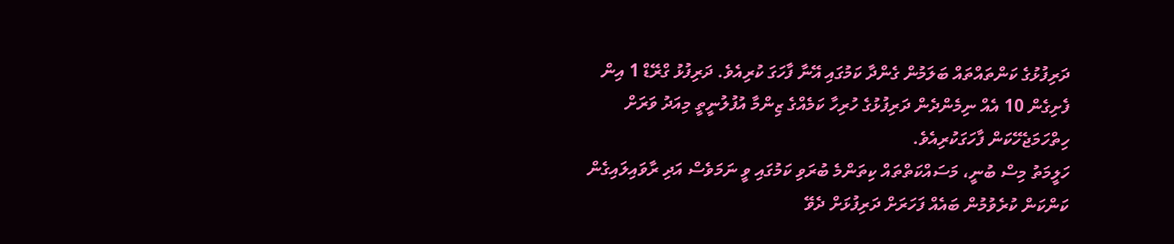ދަރިފުޅުގެ ކަންތައްތައް ބަލަމުން ގެންދާ ކަމުގައި އޭނާ ފާހަގަ ކުރިއެވެ. ދަރިފުޅު ގްރޭޑް 1 އިން ފެށިގެން 10 އެއް ނިމެންދެން ދަރިފުޅުގެ ހުރިހާ ކަމެއްގެ ޒިންމާ އުފުލުނީތީ މިއަދު ވަރަށް ހިތްހަމަޖެހޭކަން ފާހަގަކުރިއެވެ.
ހަލީމަތު މިސް ބުނީ، މަސައްކަތްތައް ކިތަންމެ ބުރަވި ކަމުގައި ވީ ނަމަވެސް އަދި ރާވައިލައިގެން ކަންކަން ކުރެވުމުން ބައެއް ފަހަރަށް ދަރިފުޅަށް ދެވޭ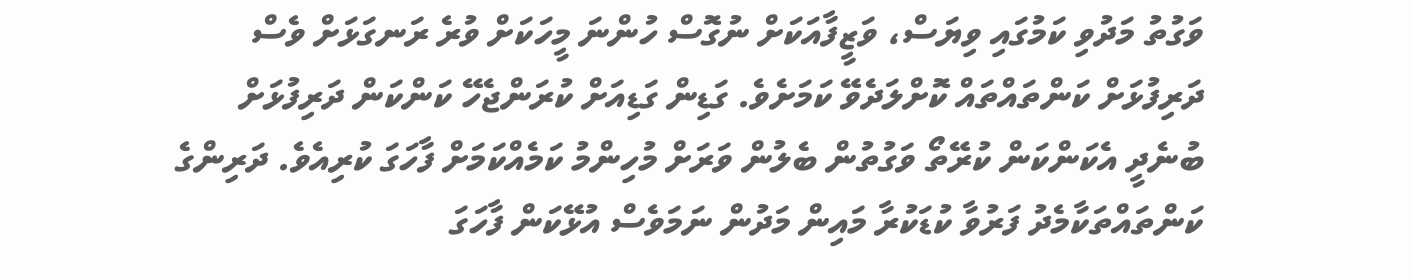ވަގުތު މަދުވި ކަމުގައި ވިޔަސް، ވަޒީފާއަކަށް ނުގޮސް ހުންނަ މީހަކަށް ވުރެ ރަނގަޅަށް ވެސް ދަރިފުޅަށް ކަންތައްތައް ކޮށްލަދެވޭ ކަމަށެވެ. ގަޑިން ގަޑިއަށް ކުރަންޖެހޭ ކަންކަން ދަރިފުޅަށް ބުނެދީ އެކަންކަން ކުރޭތޯ ވަގުތުން ބެލުން ވަރަށް މުހިންމު ކަމެއްކަމަށް ފާހަގަ ކުރިއެވެ. ދަރިންގެ ކަންތައްތަކާމެދު ފަރުވާ ކުޑަކުރާ މައިން މަދުން ނަމަވެސް އުޅޭކަން ފާހަގަ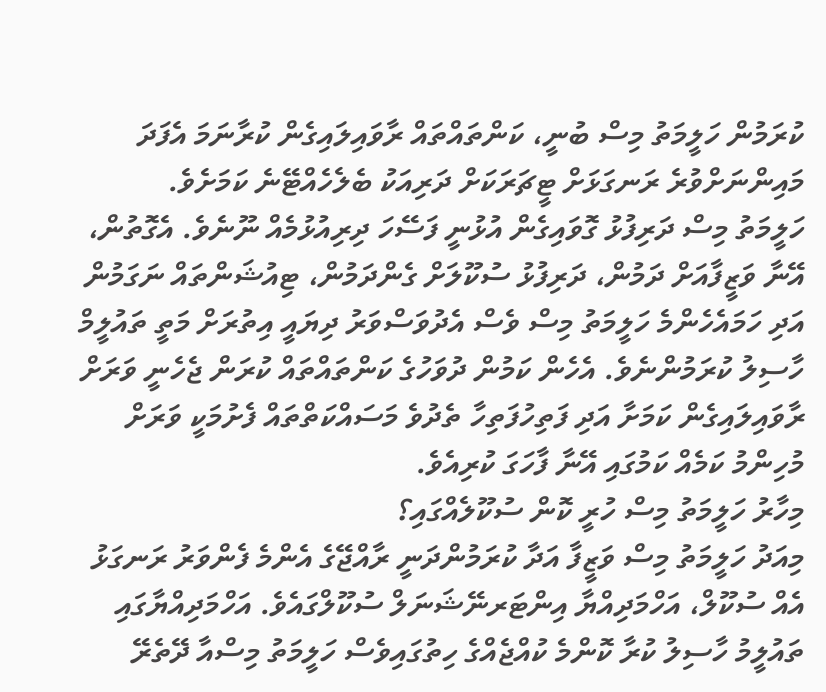ކުރަމުން ހަލީމަތު މިސް ބުނީ، ކަންތައްތައް ރާވައިލައިގެން ކުރާނަމަ އެފަދަ މައިންނަށްވުރެ ރަނގަޅަށް ޓީޗަރަކަށް ދަރިއަކު ބެލެހެއްޓޭނެ ކަމަށެވެ.
ހަލީމަތު މިސް ދަރިފުޅު ގޮވައިގެން އުޅުނީ ފަސޭހަ ދިރިއުޅުމެއް ނޫނެވެ. އެގޮތުން، އޭނާ ވަޒީފާއަށް ދަމުން، ދަރިފުޅު ސުކޫލަށް ގެންދަމުން، ޓިއުޝަންތައް ނަގަމުން އަދި ހަމައެހެންމެ ހަލީމަތު މިސް ވެސް އެދުވަސްވަރު ދިޔައީ އިތުރަށް މަތީ ތައުލީމް ހާސިލު ކުރަމުންނެވެ. އެހެން ކަމުން ދުވަހުގެ ކަންތައްތައް ކުރަން ޖެހެނީ ވަރަށް ރާވައިލައިގެން ކަމަށާ އަދި ފަތިހުފަތިހާ ތެދުވެ މަސައްކަތްތައް ފެށުމަކީ ވަރަށް މުހިންމު ކަމެއް ކަމުގައި އޭނާ ފާހަގަ ކުރިއެވެ.
މިހާރު ހަލީމަތު މިސް ހުރީ ކޮން ސުކޫލެއްގައި؟
މިއަދު ހަލީމަތު މިސް ވަޒީފާ އަދާ ކުރަމުންދަނީ ރާއްޖޭގެ އެންމެ ފެންވަރު ރަނގަޅު އެއް ސުކޫލް، އަހްމަދިއްޔާ އިންޓަރނޭޝަނަލް ސުކޫލްގައެވެ. އަހްމަދިއްޔާގައި ތައުލީމު ހާސިލު ކުރާ ކޮންމެ ކުއްޖެއްގެ ހިތުގައިވެސް ހަލީމަތު މިސްއާ ދޭތެރޭ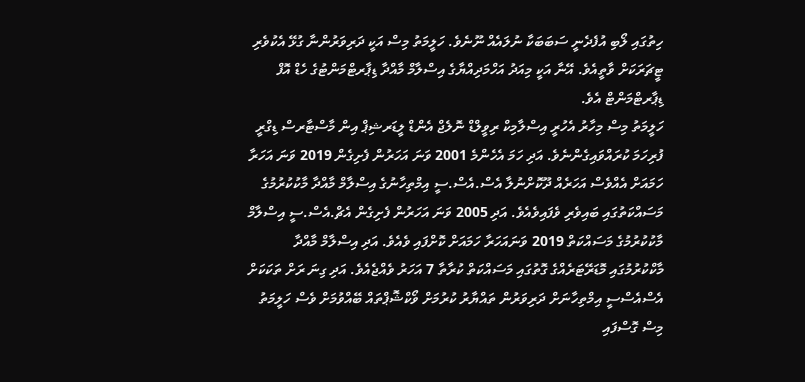ހިތުގައި ލޯބި އުފެދެނީ ސަބަބަކާ ނުލައެއް ނޫނެވެ. ހަލީމަތު މިސް އަކީ ދަރިވަރުންނާ ގުޅޭ އެކުވެރި ޓީޗަރަކަށް ވާތީއެވެ. އޭނާ އަކީ މިއަދު އަހްމަދިއްޔާގެ އިސްލާމް މާއްދާ ޑިޕާރޓްމަންޓުގެ ހެޑް އޮފް ޑިޕާރޓްމަންޓް އެވެ.
ހަލީމަތު މިސް މިހާރު އެހުރީ އިސްލާމިކް ރިވީލްޑް ނޮލެޖް އެންޑް ލީޑަރޝިޕް އިން މާސްޓާރސް ޑިގްރީ ފުރިހަމަ ކުރައްވައިގެންނެވެ. އަދި ހަމަ އެހެންމެ 2001 ވަނަ އަހަރުން ފެށިގެން 2019 ވަނަ އަހަރާ ހަމައަށް އެއްވެސް އަހަރެއް ދޫކޮށްނުލާ އެސް.އެސް.ސީ އިމްތިހާނުގެ އިސްލާމް މާއްދާ މާކުކުރުމުގެ މަސައްކަތުގައި ބައިވެރި ވެފައިވެއެވެ. އަދި 2005 ވަނަ އަހަރުން ފެށިގެން އެޗް.އެސް.ސީ އިސްލާމް މާކުކުރުމުގެ މަސައްކަތް 2019 ވަނައަހަރާ ހަމައަށް ކޮށްފައި ވެއެވެ. އަދި އިސްލާމް މާއްދާ މާކްކުރުމުގައި މޮޑަރޭޓަރެއްގެ ގޮތުގައި މަސައްކަތް ކުރާތާ 7 އަހަރު ވެއްޖެއެވެ. އަދި ގިނަ ރަށް ތަކަކަށް އެސްއެސްސީ އިމްތިހާނަށް ދަރިވަރުން ތައްޔާރު ކުރުމަށް ވޯކްޝޮޕްތައް ބޭއްވުމަށް ވެސް ހަލީމަތު މިސް ގޮސްފައި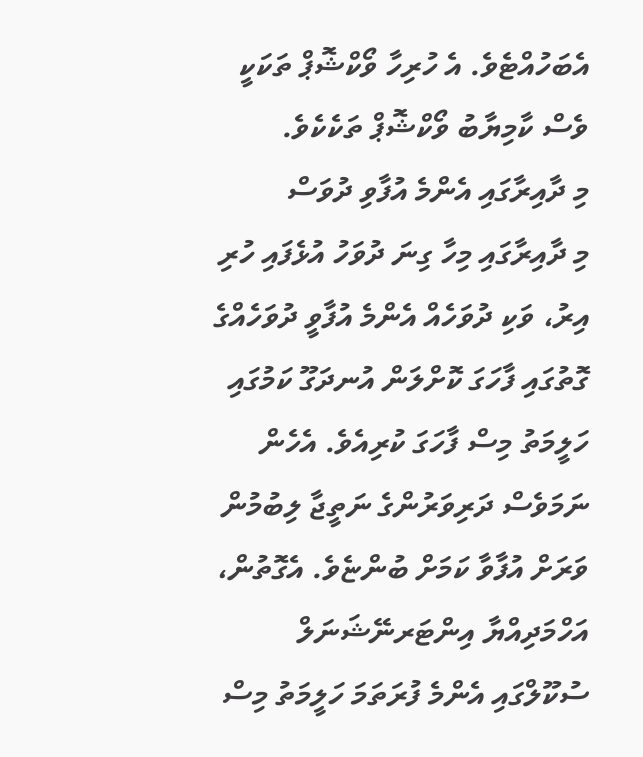އެބަހުއްޓެވެ. އެ ހުރިހާ ވޯކްޝޮޕް ތަކަކީ ވެސް ކާމިޔާބު ވޯކްޝޮޕް ތަކެކެވެ.
މި ދާއިރާގައި އެންމެ އުފާވި ދުވަސް
މި ދާއިރާގައި މިހާ ގިނަ ދުވަހު އުޅެފައި ހުރި އިރު، ވަކި ދުވަހެއް އެންމެ އުފާވީ ދުވަހެއްގެ ގޮތުގައި ފާހަގަ ކޮށްލަން އުނދަގޫ ކަމުގައި ހަލީމަތު މިސް ފާހަގަ ކުރިއެވެ. އެހެން ނަމަވެސް ދަރިވަރުންގެ ނަތީޖާ ލިބުމުން ވަރަށް އުފާވާ ކަމަށް ބުންޏެވެ. އެގޮތުން، އަހްމަދިއްޔާ އިންޓަރނޭޝަނަލް ސުކޫލްގައި އެންމެ ފުރަތަމަ ހަލީމަތު މިސް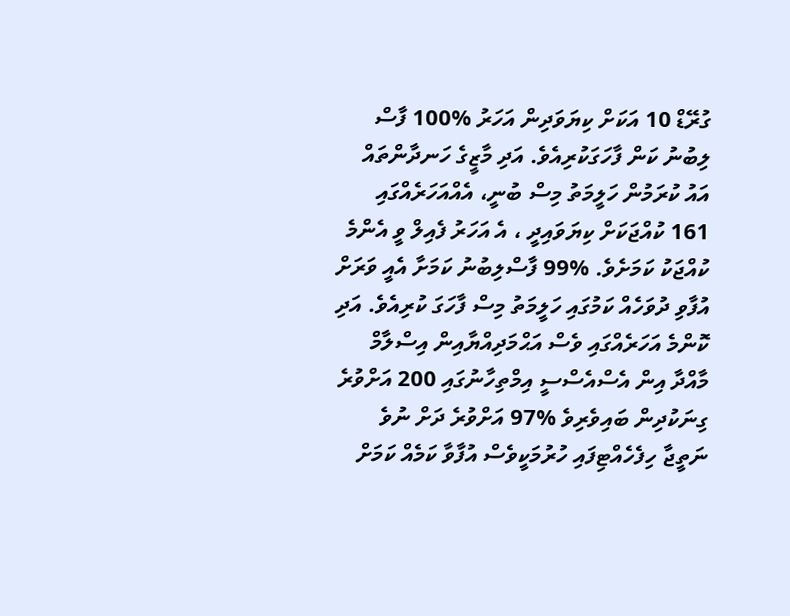ގުރޭޑް 10 އަކަށް ކިޔަވަދިން އަހަރު %100 ފާސް ލިބުނު ކަން ފާހަގަކުރިއެވެ. އަދި މާޒީގެ ހަނދާންތައް އައު ކުރަމުން ހަލީމަތު މިސް ބުނީ، އެއްއަހަރެއްގައި 161 ކުއްޖަކަށް ކިޔަވައިދީ ، އެ އަހަރު ފެއިލް ވީ އެންމެ ކުއްޖަކު ކަމަށެވެ. %99 ފާސްލިބުނު ކަމަށާ އެއީ ވަރަށް އުފާވި ދުވަހެއް ކަމުގައި ހަލީމަތު މިސް ފާހަގަ ކުރިއެވެ. އަދި ކޮންމެ އަހަރެއްގައި ވެސް އަޙްމަދިއްޔާއިން އިސްލާމް މާއްދާ އިން އެސްއެސްސީ އިމްތިހާނުގައި 200 އަށްވުރެ ގިނަކުދިން ބައިވެރިވެ %97 އަށްވުރެ ދަށް ނުވެ ނަތީޖާ ހިފެހެއްޓިފައި ހުރުމަކީވެސް އުފާވާ ކަމެއް ކަމަށް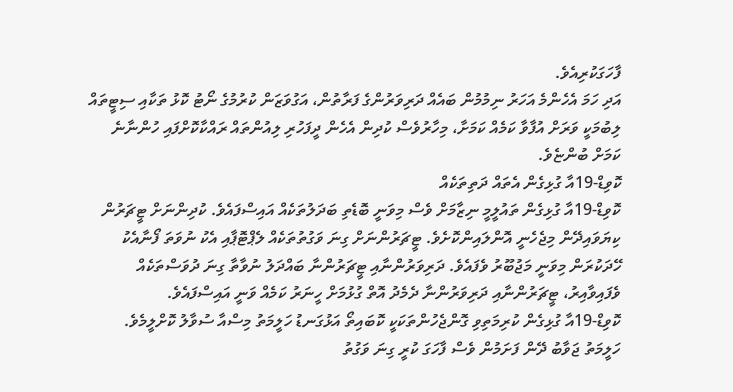ފާހަގަކުރިއެވެ.
އަދި ހަމަ އެހެންމެ އަހަރު ނިމުމުން ބައެއް ދަރިވަރުންގެ ފަރާތުން، އަގުވަޒަން ކުރުމުގެ ނޯޓު ކޮޅު ތަކާއި ސިޓީތައް ލިބުމަކީ ވަރަށް އުފާވާ ކަމެއް ކަމަށާ، މިހާރުވެސް ކުދިން އެހެން ދީފަހުރި ލިއުންތައް ރައްކާކޮށްފައި ހުންނާނެ ކަމަށް ބުންޏެވެ.
ކޮވިޑް-19އާ ގުޅިގެން އެތައް ދަތިތަކެއް
ކޮވިޑް-19އާ ގުޅިގެން ތައުލީމީ ނިޒާމަށް ވެސް މިވަނީ ބޮޑެތި ބަދަލުތަކެއް އައިސްފައެވެ. ކުދިންނަށް ޓީޗަރުން ކިޔަވައިދޭން މިޖެހެނީ އޮންލައިންކޮށެވެ. ޓީޗަރުންނަށް ގިނަ ވަގުތުތަކެއް ލެޕްޓޮޕާއި އެކު ނުވަތަ ފޯނާއެކު ހޭދަކުރަން މިވަނީ މަޖުބޫރު ވެފައެވެ. ދަރިވަރުންނާއި ޓީޗަރުންނާ ބައްދަލު ނުވާތާ ގިނަ ދުވަސްތަކެއް ވެފައިވާއިރު، ޓީޗަރުންނާއި ދަރިވަރުންނާ ދެމެދު އޮތް ގުޅުމަށް ހީނަރު ކަމެއް ވަނީ އައިސްފައެވެ.
ކޮވިޑް-19އާ ގުޅިގެން ކުރިމަތިވި ގޮންޖެހުންތަކަކީ ކޮބައިތޯ އަޅުގަނޑު ހަލީމަތު މިސްއާ ސުވާލު ކޮށްލީމެވެ. ހަލީމަތު ޖަވާބު ދޭން ފަށަމުން ވެސް ފާހަގަ ކުރީ ގިނަ ވަގުތު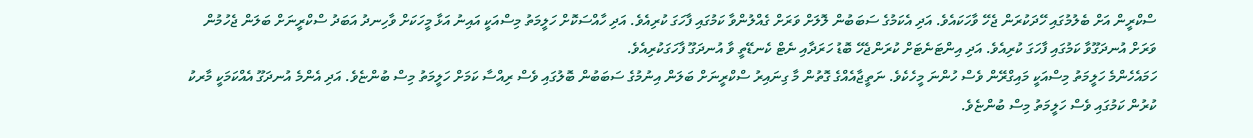ސްކްރީން އަށް ބެލުމުގައި ހޭދަކުރަން ޖެހޭ ވާހަކައެވެ. އަދި އެކަމުގެ ސަބަބުން ލޮލަށް ވަރަށް ގެއްލުންވާ ކަމުގައި ފާހަގަ ކުރިއެވެ. އަދި ހާއްސަކޮށް ހަލީމަތު މިސްއަކީ އައިނު އަޅާ މީހަކަށް ވާހިނދު އަބަދު ސްކްރީނަށް ބަލަން ޖެހުމުން ވަރަށް އުނދަގޫވާ ކަމުގައި ފާހަގަ ކުރިއެވެ. އަދި އިންޓަނެޓަށް ކުރަންޖެހޭ ބޮޑު ހަރަދާއި ނެޓް ކެނޑޭތީ ވާ އުނދަގޫ ފާހަގަކުރިއެވެ.
ހަމައެހެންމެ ހަލީމަތު މިސްއަކީ މައިގްރޭން ވެސް ހުންނަ މީހެކެވެ. ނަތީޖާއެއްގެ ގޮތުން މާ ގިނައިރު ސްކްރީނަށް ބަލަން އިނުމުގެ ސަބަބުން ބޮލުގައި ވެސް ރިއްސާ ކަމަށް ހަލީމަތު މިސް ބުންޏެވެ. އަދި އެންމެ އުނދަގޫ އެއްކަމަކީ މާރކު ކުރުން ކަމުގައި ވެސް ހަލީމަތު މިސް ބުންޏެވެ.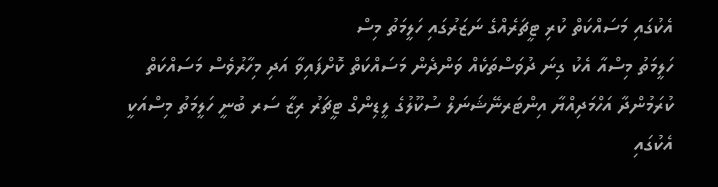އެކުގައި މަސައްކަތް ކުރި ޓީޗަރެއްގެ ނަޒަރުގައި ހަލީމަތު މިސް
ހަލީމަތު މިސްއާ އެކު ގިނަ ދުވަސްތަކެއް ވަންދެން މަސައްކަތް ކޮށްފައިވާ އަދި މިހާރުވެސް މަސައްކަތް ކުރަމުންދާ އަހްމަދިއްޔާ އިންޓަރނޭޝަނަލް ސުކޫލުގެ ލީޑިންގް ޓީޗަރު ރިޒާ ސަރ ބުނީ ހަލީމަތު މިސްއަކީ އެކުގައި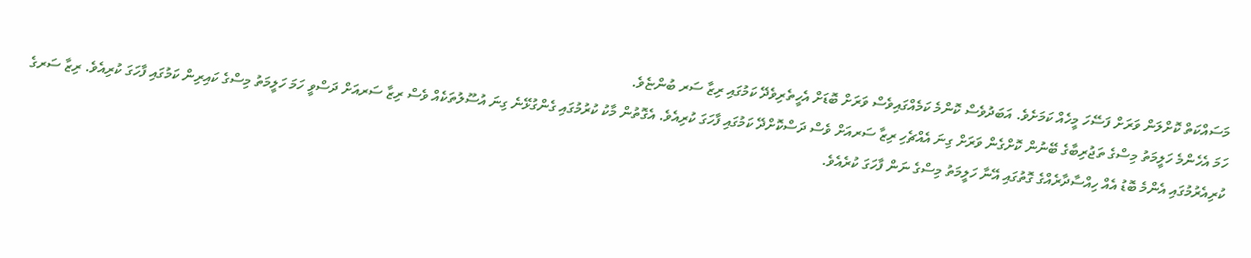މަސައްކަތް ކޮށްލަން ވަރަށް ފަސޭހަ މީހެއް ކަމަށެވެ. އަބަދުވެސް ކޮންމެ ކަމެއްގައިވެސް ވަރަށް ބޮޑަށް އެހީތެރިވެދޭ ކަމުގައި ރިޒާ ސަރ ބުންޏެވެ.
ހަމަ އެހެންމެ ހަލީމަތު މިސްގެ ތަޖުރިބާގެ ބޭނުން ކޮށްގެން ވަރަށް ގިނަ އެއްޗެހި ރިޒާ ސަރއަށް ވެސް ދަސްކޮށްދޭ ކަމުގައި ފާހަގަ ކުރިއެވެ. އެގޮތުން މާކު ކުރުމުގައި ގެންގުޅޭނެ ގިނަ އުސޫލުތަކެއް ވެސް ރިޒާ ސަރއަށް ދަސްވީ ހަމަ ހަލީމަތު މިސްގެ ކައިރިން ކަމުގައި ފާހަގަ ކުރިއެވެ. ރިޒާ ސަރގެ ކުރިއެރުމުގައި އެންމެ ބޮޑު އެއް ހިއްސާދާރެއްގެ ގޮތުގައި އޭނާ ހަލީމަތު މިސްގެ ނަން ފާހަގަ ކުރެއެވެ.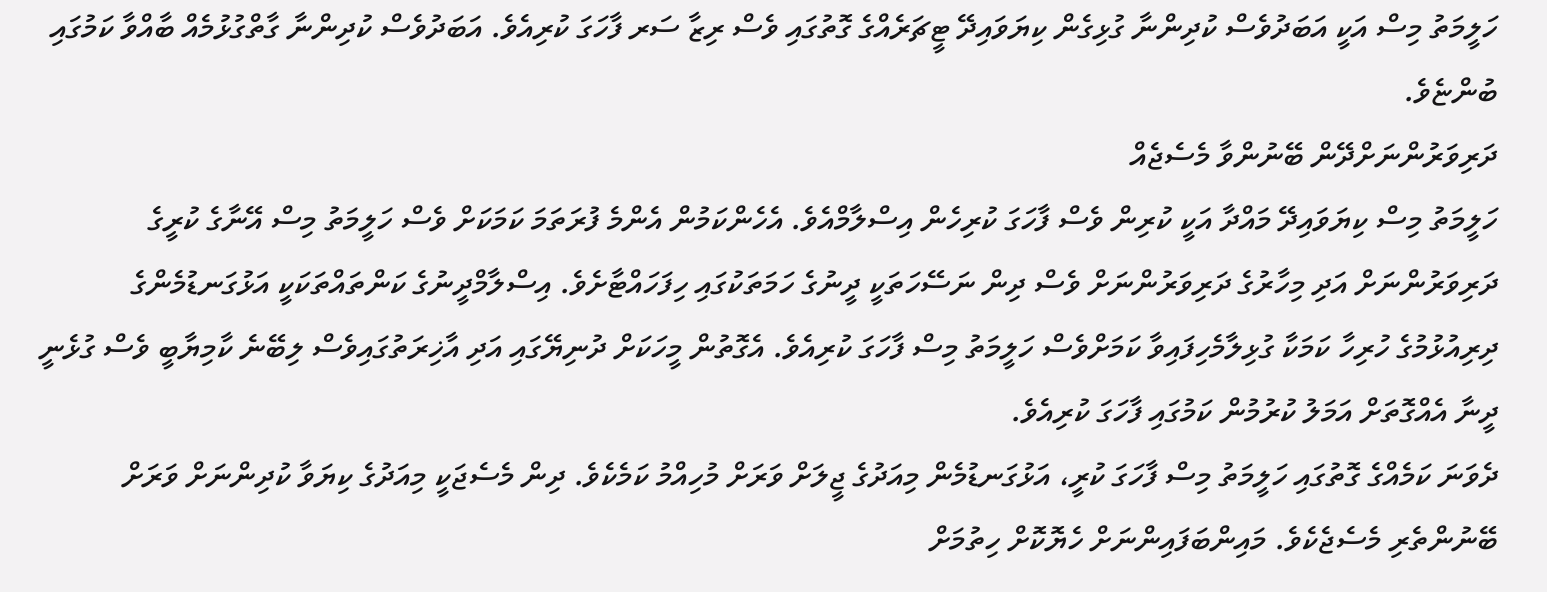ހަލީމަތު މިސް އަކީ އަބަދުވެސް ކުދިންނާ ގުޅިގެން ކިޔަވައިދޭ ޓީޗަރެއްގެ ގޮތުގައި ވެސް ރިޒާ ސަރ ފާހަގަ ކުރިއެވެ. އަބަދުވެސް ކުދިންނާ ގާތްގުޅުމެއް ބާއްވާ ކަމުގައި ބުންޏެވެ.
ދަރިވަރުންނަށްދޭން ބޭނުންވާ މެސެޖެއް
ހަލީމަތު މިސް ކިޔަވައިދޭ މައްދާ އަކީ ކުރިން ވެސް ފާހަގަ ކުރިހެން އިސްލާމްއެވެ. އެހެންކަމުން އެންމެ ފުރަތަމަ ކަމަކަށް ވެސް ހަލީމަތު މިސް އޭނާގެ ކުރީގެ ދަރިވަރުންނަށް އަދި މިހާރުގެ ދަރިވަރުންނަށް ވެސް ދިން ނަސޭހަތަކީ ދީނުގެ ހަމަތަކުގައި ހިފަހައްޓާށެވެ. އިސްލާމްދީނުގެ ކަންތައްތަކަކީ އަޅުގަނޑުމެންގެ ދިރިއުޅުމުގެ ހުރިހާ ކަމަކާ ގުޅިލާމެހިފައިވާ ކަމަށްވެސް ހަލީމަތު މިސް ފާހަގަ ކުރިއެވެ. އެގޮތުން މީހަކަށް ދުނިޔޭގައި އަދި އާޚިރަތުގައިވެސް ލިބޭނެ ކާމިޔާބީ ވެސް ގުޅެނީ ދީނާ އެއްގޮތަށް އަމަލު ކުރުމުން ކަމުގައި ފާހަގަ ކުރިއެވެ.
ދެވަނަ ކަމެއްގެ ގޮތުގައި ހަލީމަތު މިސް ފާހަގަ ކުރީ، އަޅުގަނޑުމެން މިއަދުގެ ޖީލަށް ވަރަށް މުހިއްމު ކަމެކެވެ. ދިން މެސެޖަކީ މިއަދުގެ ކިޔަވާ ކުދިންނަށް ވަރަށް ބޭނުންތެރި މެސެޖެކެވެ. މައިންބަފައިންނަށް ހެޔޮކޮށް ހިތުމަށް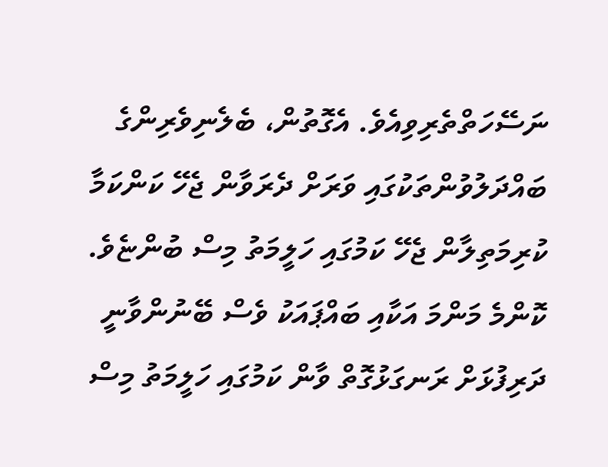ނަސޭހަތްތެރިވިއެވެ. އެގޮތުން، ބެލެނިވެރިންގެ ބައްދަލުވުންތަކުގައި ވަރަށް ދެރަވާން ޖެހޭ ކަންކަމާ ކުރިމަތިލާން ޖެހޭ ކަމުގައި ހަލީމަތު މިސް ބުންޏެވެ. ކޮންމެ މަންމަ އަކާއި ބައްޕައަކު ވެސް ބޭނުންވާނީ ދަރިފުޅަށް ރަނގަޅުގޮތް ވާން ކަމުގައި ހަލީމަތު މިސް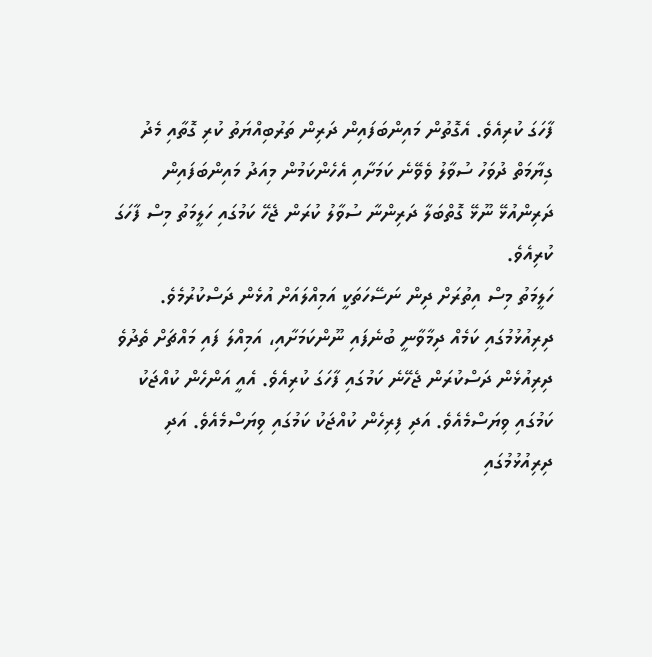ފާހަގަ ކުރިއެވެ. އެގޮތުން މައިންބަފައިން ދަރިން ތަރުބިއްޔަތު ކުރި ގޮތާއި މެދު ގިޔާމަތް ދުވަހު ސުވާލު ވެވޭނެ ކަމަށާއި އެހެންކަމުން މިއަދު މައިންބަފައިން ދަރިންއުޅޭ ނޫޅޭ ގޮތްބަލާ ދަރިންނާ ސުވާލު ކުރަން ޖެހޭ ކަމުގައި ހަލީމަތު މިސް ފާހަގަ ކުރިއެވެ.
ހަލީމަތު މިސް އިތުރަށް ދިން ނަސޭހަތަކީ އަމިއްލައަށް އުޅެން ދަސްކުރުމެވެ. ދިރިއުޅުމުގައި ކަމެއް ދިމާވާނީ ބުނެފައި ނޫންކަމަށާއި، އަމިއްލަ ފައި މައްޗަށް ތެދުވެ ދިރިއުޅެން ދަސްކުރަން ޖެހޭނެ ކަމުގައި ފާހަގަ ކުރިއެވެ. އެއީ އަންހެން ކުއްޖަކު ކަމުގައި ވިޔަސްމެއެވެ. އަދި ފިރިހެން ކުއްޖަކު ކަމުގައި ވިޔަސްމެއެވެ. އަދި ދިރިއުޅުމުގައި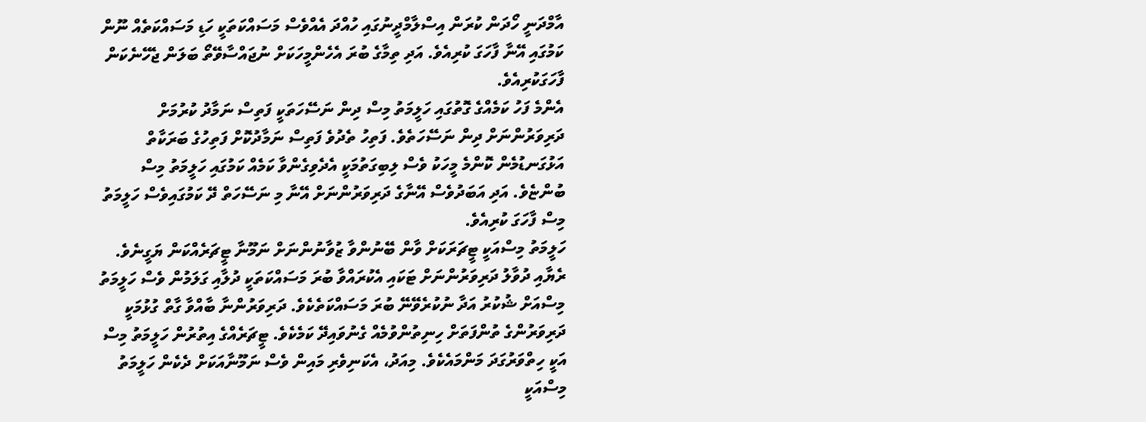އާމްދަނީ ހޯދަން ކުރަން އިސްލާމްދީނުގައި ހުއްދަ އެއްވެސް މަސައްކަތަކީ ހަޑި މަސައްކަތެއް ނޫން ކަމުގައި އޭނާ ފާހަގަ ކުރިއެވެ. އަދި ތިމާގެ ބުރަ އެހެންމީހަކަށް ނުޖައްސާވޭތޯ ބަލަން ޖެހޭނެކަން ފާހަގަކުރިއެވެ.
އެންމެ ފަހު ކަމެއްގެ ގޮތުގައި ހަލީމަތު މިސް ދިން ނަސޭހަތަކީ ފަތިސް ނަމާދު ކުރުމަށް ދަރިވަރުންނަށް ދިން ނަސޭހަތެވެ. ފަތިހު ތެދުވެ ފަތިސް ނަމާދުކޮށް ފަތިހުގެ ބަރަކާތް އަޅުގަނޑުމެން ކޮންމެ މީހަކު ވެސް ލިބިގަތުމަކީ އެދެވިގެންވާ ކަމެއް ކަމުގައި ހަލީމަތު މިސް ބުންޏެވެ. އަދި އަބަދުވެސް އޭނާގެ ދަރިވަރުންނަށް އޭނާ މި ނަސޭހަތް ދޭ ކަމުގައިވެސް ހަލީމަތު މިސް ފާހަގަ ކުރިއެވެ.
ހަލީމަތު މިސްއަކީ ޓީޗަރަކަށް ވާން ބޭނުންވާ ޒުވާނުންނަށް ނަމޫނާ ޓީޗަރެއްކަން ޔަގީނެވެ. ރެޔާއި ދުވާލު ދަރިވަރުންނަށް ޓަކައި އެކުރައްވާ ބުރަ މަސައްކަތަކީ ދުލާއި ގަލަމުން ވެސް ހަލީމަތު މިސްއަށް ޝުކުރު އަދާ ނުކުރެވޭނޭ ބުރަ މަސައްކަތެކެވެ. ދަރިވަރުންނާ ބާއްވާ ގާތް ގުޅުމަކީ ދަރިވަރުންގެ ތުންފަތަށް ހިނިތުންވުމެއް ގެނުވައިދޭ ކަމެކެވެ. ޓީޗަރެއްގެ އިތުރުން ހަލީމަތު މިސް އަކީ ހިތްވަރުގަދަ މަންމައެކެވެ. މިއަދު، އެކަނިވެރި މައިން ވެސް ނަމޫނާއަކަށް ދެކެން ހަލީމަތު މިސްއަކީ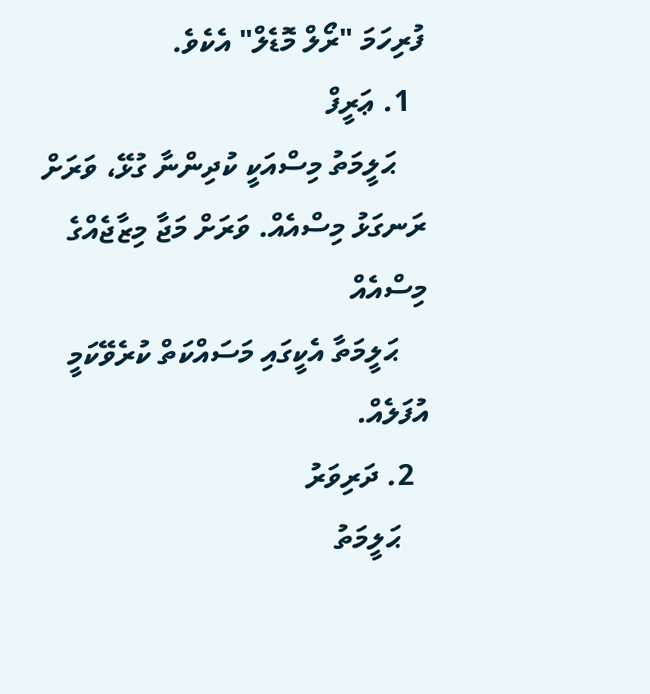ފުރިހަމަ "ރޯލް މޮޑެލް" އެކެވެ.
  1. ޢަރީފް
    ޙަލީމަތު މިސްއަކީ ކުދިންނާ ގުޅޭ، ވަރަށް ރަނގަޅު މިސްއެއް. ވަރަށް މަޖާ މިޒާޖެއްގެ މިސްއެއް
    ޙަލީމަތާ އެކީގައި މަސައްކަތް ކުރެވޭކަމީ އުފަލެއް.
  2. ދަރިވަރު
    ޙަލީމަތު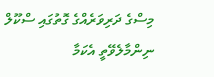މިސްގެ ދަރިވަރެއްގެ ގޮތުގައި ސްކޫލް ނިންމާލެވޭތީ އެކަމާ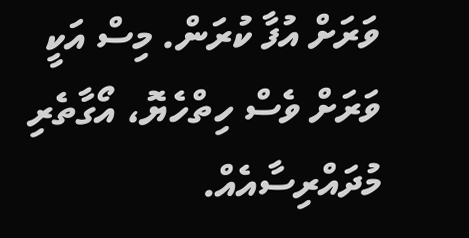ވަރަށް އުފާ ކުރަން. މިސް އަކީ ވަރަށް ވެސް ހިތްހެޔޮ، އޯގާތެރި މުދައްރިސާއެއް.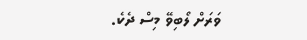ވަރަށް ލޯބިވޭ މިސް ދެކެ.